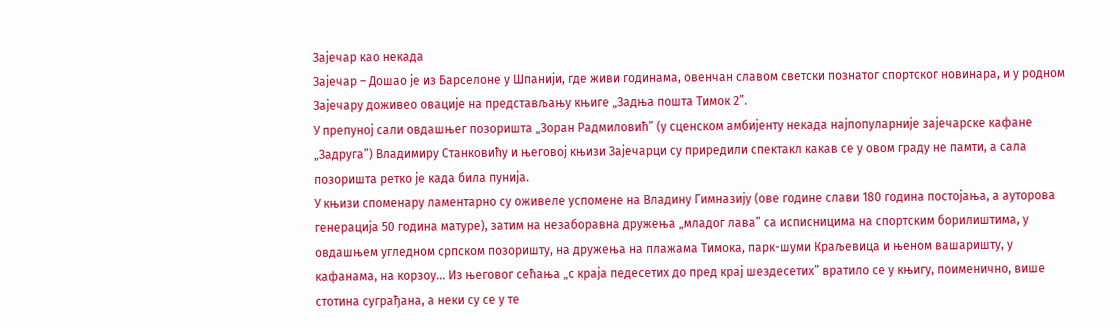Зајечар као некада
Зајечар – Дошао је из Барселоне у Шпанији, где живи годинама, овенчан славом светски познатог спортског новинара, и у родном Зајечару доживео овације на представљању књиге „Задња пошта Тимок 2”.
У препуној сали овдашњег позоришта „Зоран Радмиловић” (у сценском амбијенту некада најпопуларније зајечарске кафане „Задруга”) Владимиру Станковићу и његовој књизи Зајечарци су приредили спектакл какав се у овом граду не памти, а сала позоришта ретко је када била пунија.
У књизи споменару ламентарно су оживеле успомене на Владину Гимназију (ове године слави 180 година постојања, а ауторова генерација 50 година матуре), затим на незаборавна дружења „младог лава” са исписницима на спортским борилиштима, у овдашњем угледном српском позоришту, на дружења на плажама Тимока, парк-шуми Краљевица и њеном вашаришту, у кафанама, на корзоу... Из његовог сећања „с краја педесетих до пред крај шездесетих” вратило се у књигу, поименично, више стотина суграђана, а неки су се у те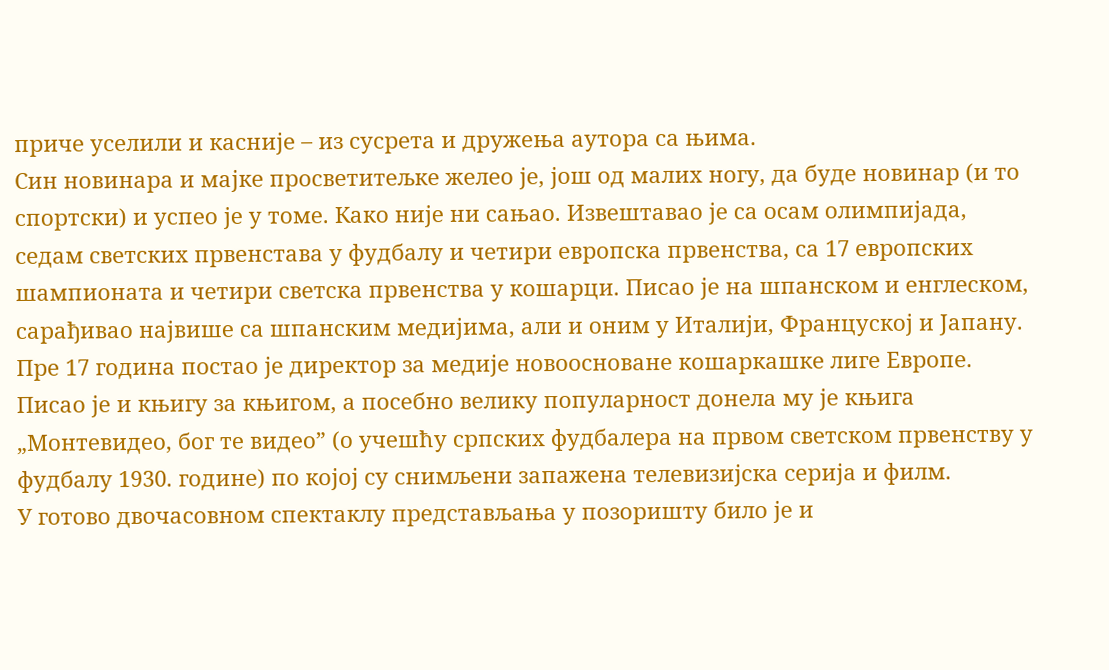приче уселили и касније – из сусрета и дружења аутора са њима.
Син новинара и мајке просветитељке желео је, још од малих ногу, да буде новинар (и то спортски) и успео је у томе. Како није ни сањао. Извештавао је са осам олимпијада, седам светских првенстава у фудбалу и четири европска првенства, са 17 европских шампионата и четири светска првенства у кошарци. Писао је на шпанском и енглеском, сарађивао највише са шпанским медијима, али и оним у Италији, Француској и Јапану. Пре 17 година постао је директор за медије новоосноване кошаркашке лиге Европе. Писао је и књигу за књигом, а посебно велику популарност донела му је књига „Монтевидео, бог те видео” (о учешћу српских фудбалера на првом светском првенству у фудбалу 1930. године) по којој су снимљени запажена телевизијска серија и филм.
У готово двочасовном спектаклу представљања у позоришту било је и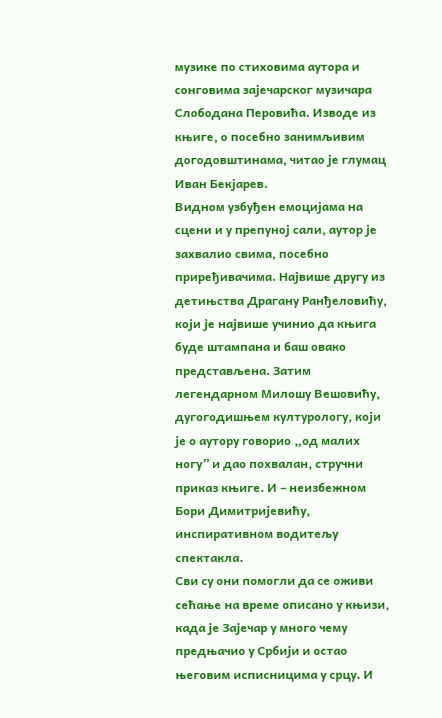музике по стиховима аутора и сонговима зајечарског музичара Слободана Перовића. Изводе из књиге, о посебно занимљивим догодовштинама, читао је глумац Иван Бекјарев.
Видном узбуђен емоцијама на сцени и у препуној сали, аутор је захвалио свима, посебно приређивачима. Највише другу из детињства Драгану Ранђеловићу, који је највише учинио да књига буде штампана и баш овако представљена. Затим легендарном Милошу Вешовићу, дугогодишњем културологу, који је о аутору говорио „од малих ногу” и дао похвалан, стручни приказ књиге. И – неизбежном Бори Димитријевићу, инспиративном водитељу спектакла.
Сви су они помогли да се оживи сећање на време описано у књизи, када је Зајечар у много чему предњачио у Србији и остао његовим исписницима у срцу. И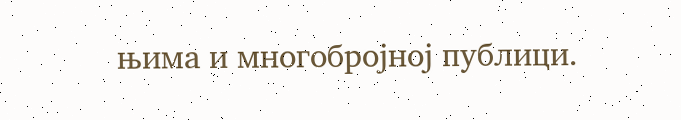њима и многобројној публици.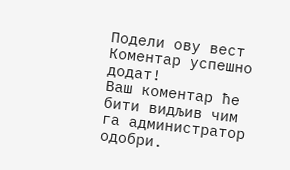Подели ову вест
Комeнтар успeшно додат!
Ваш комeнтар ћe бити видљив чим га администратор одобри.